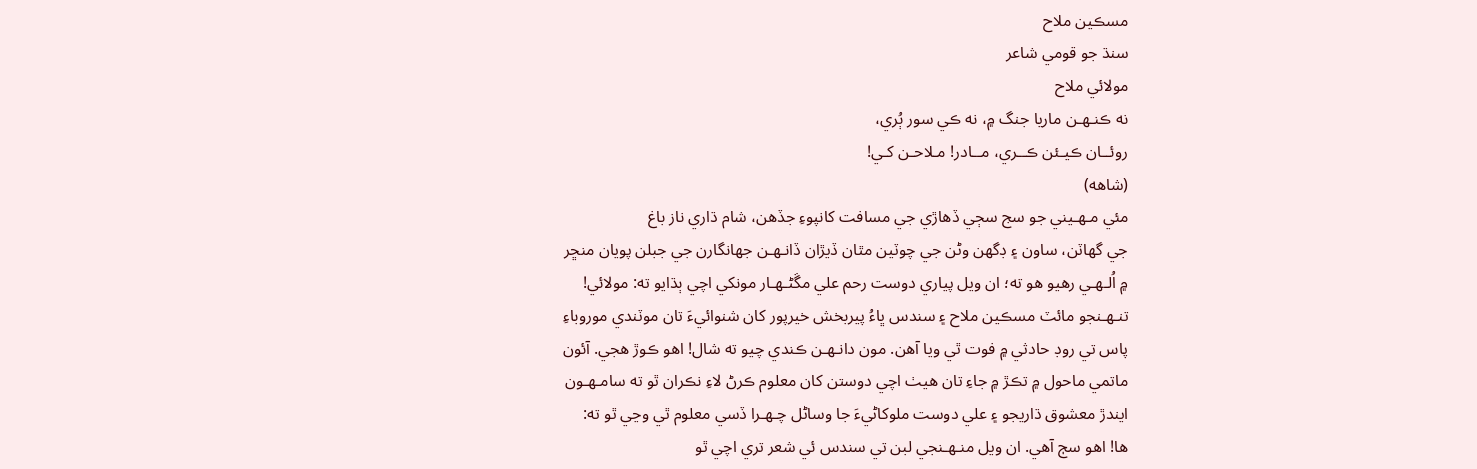مسڪين ملاح
سنڌ جو قومي شاعر
مولائي ملاح
نه ڪنـهـن ماريا جنگ ۾، نه ڪي سور ٻُري،
روئــان ڪيـئن ڪــري، مــادر! مـلاحـن کـي!
(شاهه)
مئي مـهـيني جو سج سڄي ڏهاڙي جي مسافت کانپوءِ جڏهن، شام ڌاري ناز باغ
جي گھاٽن، ساون ۽ ڊگھن وڻن جي چوٽين مٿان ڏيڙان ڏانـهـن جھانگارن جي جبلن پويان منڇر
۾ اُلـهـي رهيو هو ته؛ ان ويل پياري دوست رحم علي مڱڻـهـار مونکي اچي ٻڌايو ته: مولائي!
تنـهـنجو مائٽ مسڪين ملاح ۽ سندس ڀاءُ پيربخش خيرپور کان شنوائيءَ تان موٽندي موروباءِ
پاس تي روڊ حادثي ۾ فوت ٿي ويا آهن. مون دانـهـن ڪندي چيو ته شال! اهو ڪوڙ هجي. آئون
ماتمي ماحول ۾ تڪڙ ۾ جاءِ تان هيٺ اچي دوستن کان معلوم ڪرڻ لاءِ نڪران ٿو ته سامـهـون
ايندڙ معشوق ڌاريجو ۽ علي دوست ملوکاڻيءَ جا وساڻل چـهـرا ڏسي معلوم ٿي وڃي ٿو ته:
ها! اهو سڄ آهي. ان ويل منـهـنجي لبن تي سندس ئي شعر تري اچي ٿو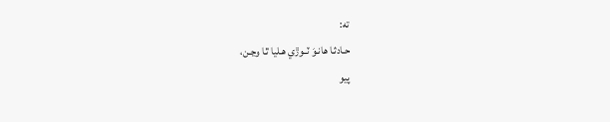ته:
حـادثـا هانـوَ ٽــوڙي هـليا ٿـا وڃـن،
پيو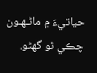حياتيءَ ۾ ماڻـهـون چڪي ٿو گھڻو.